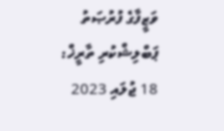ވަޒީފާގެ ފުރުޞަތު
ޕަބްލިޝްކުރި ތާރީޚް: 18 ޖުލައި 2023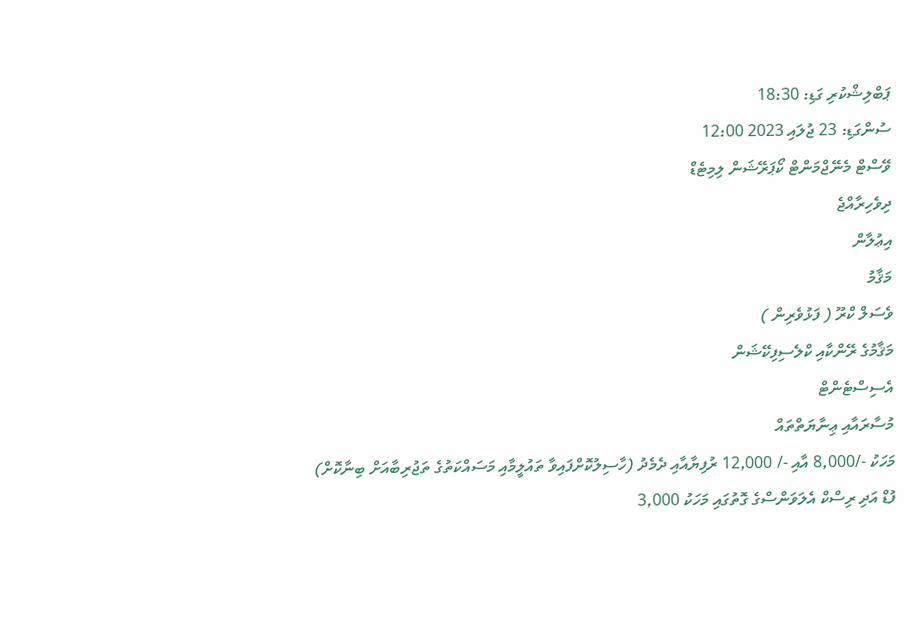ޕަބްލިޝްކުރި ގަޑި: 18:30
ސުންގަޑި: 23 ޖުލައި 2023 12:00
ވޭސްޓް މެނޭޖްމަންޓް ކޯޕަރޭޝަން ލިމިޓެޑް
ދިވެހިރާއްޖެ
އިޢުލާން
މަޤާމު
ވެސަލް ކްރޫ ( ފަޅުވެރިން )
މަޤާމުގެ ރޭންކާއި ކްލެސިފިކޭޝަން
އެސިސްޓެންޓް
މުސާރައާއި ޢިނާޔަތްތައް
މަހަކު -/8,000 އާއި -/ 12,000 ރުފިޔާއާއި ދެމެދު (ހާސިލުކޮށްފައިވާ ތައުލީމާއި މަސައްކަތުގެ ތަޖުރިބާއަށް ބިނާކޮށް)
ފުޑް އަދި ރިސްކް އެލަވަންސްގެ ގޮތުގައި މަހަކު 3,000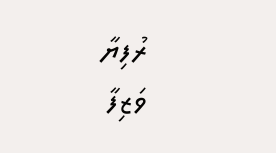ރުފިޔާ
ވަޒިފާ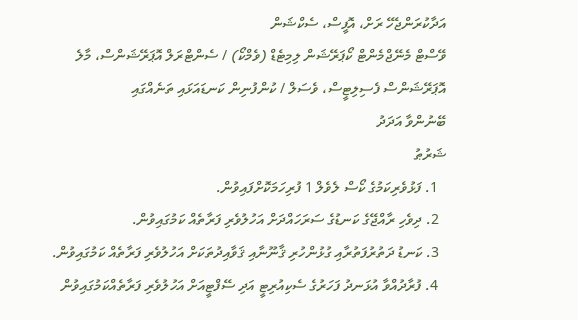އަދާކުރަންޖެހޭ ރަށް، އޮފީސް، ސެކްޝަން
ވޭސްޓް މެނޭޖްމެންޓް ކޯޕަރޭޝަން ލިމިޓެޑް (ވެމްކޯ) / ސެންޓްރަލް އޮޕަރޭޝަންސް، މާލެ އޮޕަރޭޝަންސް ފެސިލިޓީސް، ވެސަލް / ކުންފުނިން ކަނޑައަޅައި ތަނެއްގައި
ބޭނުންވާ އަދަދު
ޝަރުޠު
  1. ފަޅުވެރިކަމުގެ ކޯސް ލެވެލް 1 ފުރިހަމަކޮށްފައިވުން.
  2. ދިވެހި ރާއްޖޭގެ ކަނޑުގެ ސަރަހައްދަށް އަހުލުވެރި ފަރާތެއް ކަމުގައިވުން.
  3. ކަނޑު ދަތުރުފަތުރާއި ގުޅުންހުރި ޤާނޫނާއި ޤަވާއިދުތަކަށް އަހުލުވެރި ފަރާތެއް ކަމުގައިވުން.
  4. ފުރާދުއްވާ އުޅަނދު ފަހަރުގެ ސެކިއުރިޓީ އަދި ސޭފްޓީއަށް އަހުލުވެރި ފަރާތެއްކަމުގައިވުން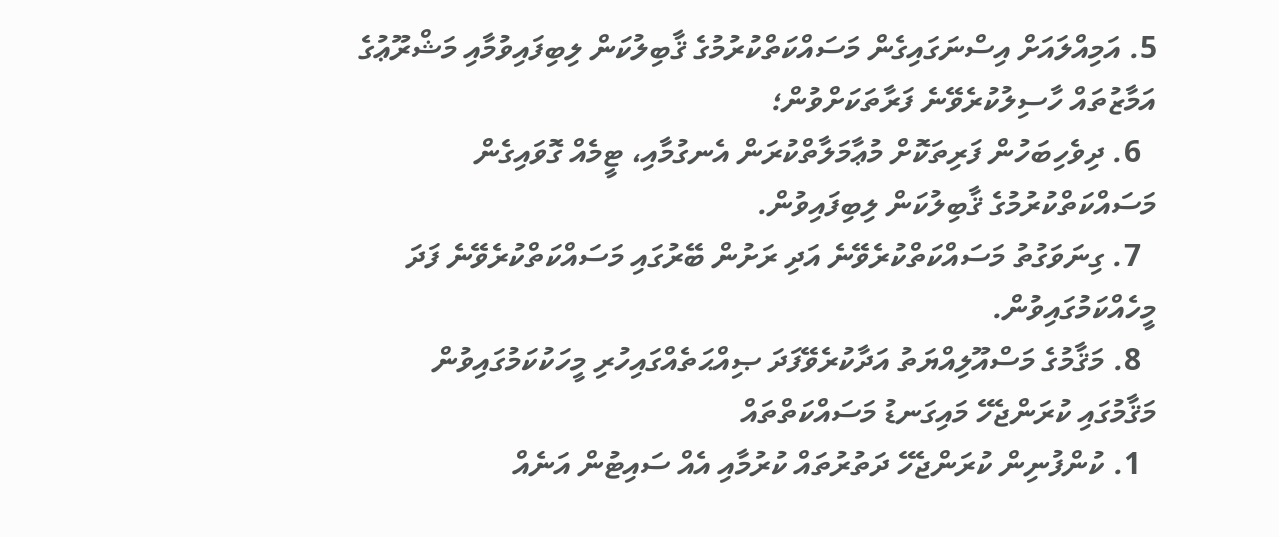5. އަމިއްލައަށް އިސްނަގައިގެން މަސައްކަތްކުރުމުގެ ޤާބިލުކަން ލިބިފައިވުމާއި މަޝްރޫޢުގެ އަމާޒުތައް ހާސިލުކުރެވޭނެ ފަރާތަކަށްވުން؛
  6. ދިވެހިބަހުން ފަރިތަކޮށް މުޢާމަލާތްކުރަން އެނގުމާއި، ޓީމެއް ގޮވައިގެން މަސައްކަތްކުރުމުގެ ޤާބިލުކަން ލިބިފައިވުން.
  7. ގިނަވަގުތު މަސައްކަތްކުރެވޭނެ އަދި ރަށުން ބޭރުގައި މަސައްކަތްކުރެވޭނެ ފަދަ މީހެއްކަމުގައިވުން.
  8. މަޤާމުގެ މަސްއޫލިއްޔަތު އަދާކުރެވޭފަދަ ޞިއްޙަތެއްގައިހުރި މީހަކުކަމުގައިވުން
މަޤާމުގައި ކުރަންޖެހޭ މައިގަނޑު މަސައްކަތްތައް
  1. ކުންފުނިން ކުރަންޖެހޭ ދަތުރުތައް ކުރުމާއި އެއް ސައިޓުން އަނެއް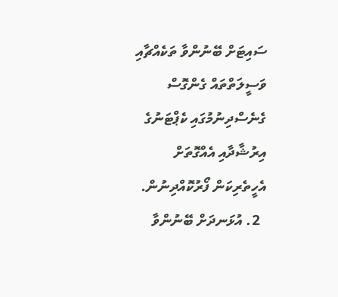ސައިޓަށް ބޭނުންވާ ތަކެއްޗާއި ވަސީލަތްތައް ގެންގޮސް ގެނެސްދިނުމުގައި ކެޕްޓަނުގެ އިރުޝާދާއި އެއްގޮތަށް އެހީތެރިކަން ފޯރުކޮއްދިނުން.
  2. އުޅަނދަށް ބޭނުންވާ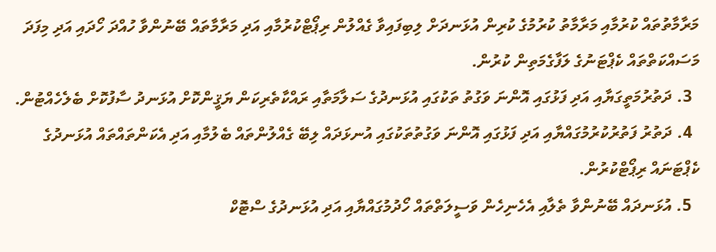މަރާމާތުތައް ކުރުމާއި މަރާމާތު ކުރުމުގެ ކުރިން އުޅަނދަށް ލިބިފައިވާ ގެއްލުން ރިޕޯޓްކުރުމާއި އަދި މަރާމާތައް ބޭނުންވާ ހުއްދަ ހޯދައި އަދި މިފަދަ މަސައްކަތްތައް ކެޕްޓަނުގެ ލަފާގެމަތިން ކުރުން.
  3. ދަތުރުމަތީގަޔާއި އަދި ފަޅުގައި އޮންނަ ވަގުތު ތަކުގައި އުޅަނދުގެ ސަލާމަތާއި ރައްކާތެރިކަން ޔަޤީންކޮށް އުޅަނދު ސާފުކޮށް ބެލެހެއްޓުން.
  4. ދަތުރު ފަތުރުކުރުމުގައްޔާއި އަދި ފަޅުގައި އޮންނަ ވަގުތުތަކުގައި އުނޅަދައް ލިބޭ ގެއްލުންތައް ބެލުމާއި އަދި އެކަންތައްތައް އުޅަނދުގެ ކެޕްޓަނައް ރިޕޯޓްކުރުން.
  5. އުޅަނދައް ބޭނުންވާ ތެލާއި އެހެނިހެން ވަސީލަތްތައް ހޯދުމުގައްޔާއި އަދި އުޅަނދުގެ ސްޓޮކް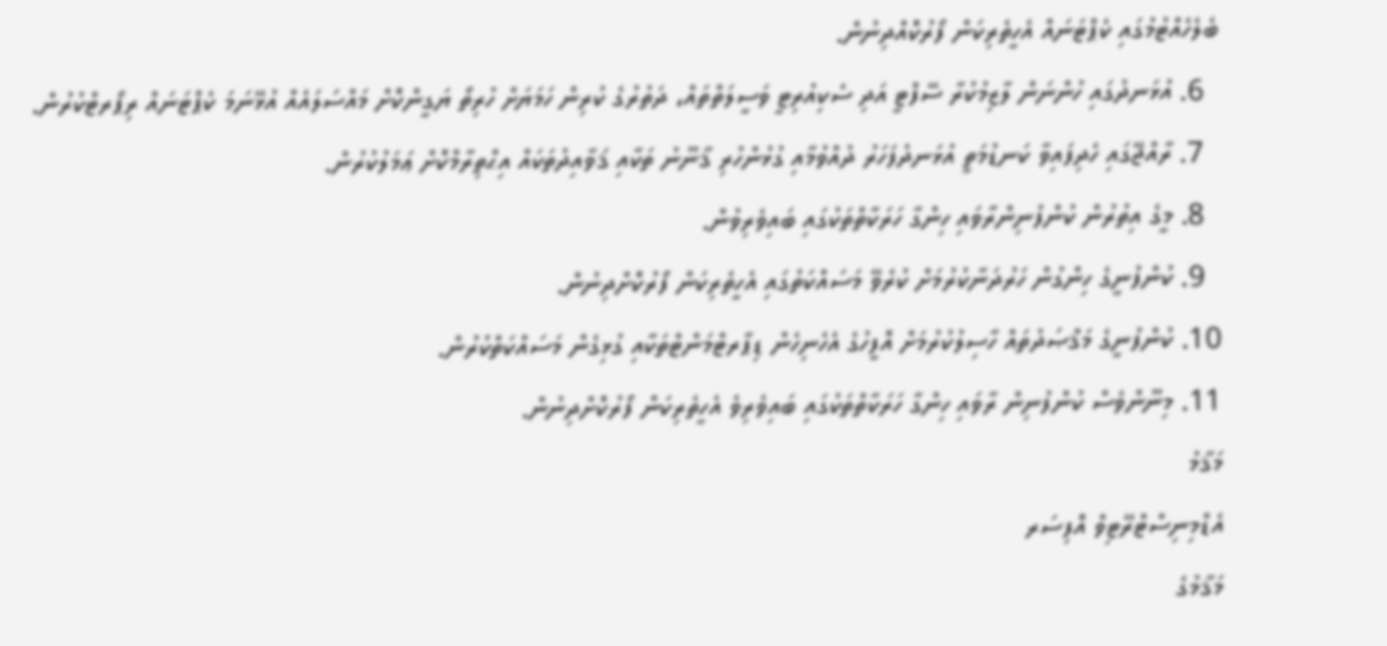ބެލެހެއްޓުމުގައި ކެޕްޓަނައް އެހީތެރިކަން ފޯރުކޮއްދިނުން.
  6. އުޅަނދުގައި ހުންނަން ލާޒިމުކުރާ ސޭފްޓީ އަދި ސެކިއުރިޓީ ވަސީލަތްތައް، ދަތުރުގެ ކުރިން ހަމަޔަށް ހުރިތޯ ޔަގީންކޮށް މައްސަލައެއް އުޅޭނަމަ ކެޕްޓަނައް ރިޕޯރޓްކުރުން.
  7. ރާއްޖޭގައި ހެދިފައިވާ ކަނޑުމަތީ އުޅަނދުފަހަރު ދުއްވުމާއި ގުޅުންހުރި ޤާނޫނު ތަކާއި ޤަވާއިދުތަކައް އިޙްތިރާމްކޮށް ޢަމަލުކުރުން.
  8. މީގެ އިތުރުން ކުންފުނިންރާވައި ހިންގާ ހަރަކާތްތަކުގައި ބައިވެރިވުން.
  9. ކުންފުނީގެ ހިންގުން ހަރުދަނާކުރުމަށް ކުރެވޭ މަސައްކަތުގައި އެހީތެރިކަން ފޯރުކޮށްދިނުން.
10. ކުންފުނީގެ މަޤްޞަދުތައް ހާސިލުކުރުމަށް އޮފީހުގެ އެހެނިހެން ޑިޕާރޓްމަންޓްތަކާއި ގުޅިގެން މަސައްކަތްކުރުން.
11. މިނޫންވެސް ކުންފުނިން ރާވައި ހިންގާ ހަރަކާތްތަކުގައި ބައިވެރިވެ އެހީތެރިކަން ފޯރުކޮށްދިނުން.
މަޤާމު
އެޑްމިނިސްޓްރޭޓިވް އޮފިސަރ
މަޤާމުގެ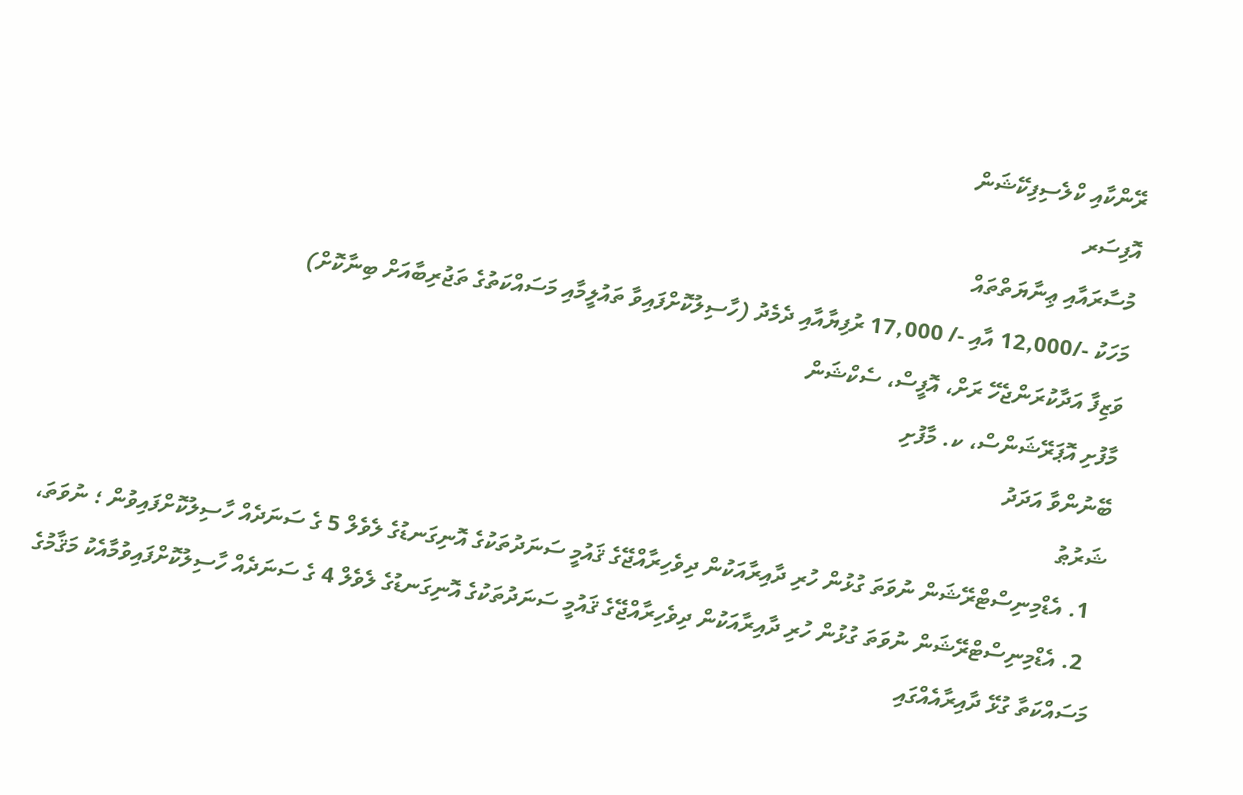ރޭންކާއި ކްލެސިފިކޭޝަން
އޮފިސަރ
މުސާރައާއި ޢިނާޔަތްތައް
މަހަކު -/12,000 އާއި -/ 17,000 ރުފިޔާއާއި ދެމެދު (ހާސިލުކޮށްފައިވާ ތައުލީމާއި މަސައްކަތުގެ ތަޖުރިބާއަށް ބިނާކޮށް)
ވަޒިފާ އަދާކުރަންޖެހޭ ރަށް، އޮފީސް، ސެކްޝަން
މާފުށި އޮޕަރޭޝަންސް، ކ. މާފުށި
ބޭނުންވާ އަދަދު
ޝަރުޠު
  1. އެޑްމިނިސްޓްރޭޝަން ނުވަތަ ގުޅުން ހުރި ދާއިރާއަކުން ދިވެހިރާއްޖޭގެ ޤައުމީ ސަނަދުތަކުގެ އޮނިގަނޑުގެ ލެވެލް 5 ގެ ސަނަދެއް ހާސިލުކޮށްފައިވުން ؛ ނުވަތަ،
  2. އެޑްމިނިސްޓްރޭޝަން ނުވަތަ ގުޅުން ހުރި ދާއިރާއަކުން ދިވެހިރާއްޖޭގެ ޤައުމީ ސަނަދުތަކުގެ އޮނިގަނޑުގެ ލެވެލް 4 ގެ ސަނަދެއް ހާސިލުކޮށްފައިވުމާއެކު މަޤާމުގެ މަސައްކަތާ ގުޅޭ ދާއިރާއެއްގައި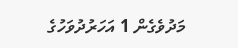މަދުވެގެން 1 އަހަރުދުވަހުގެ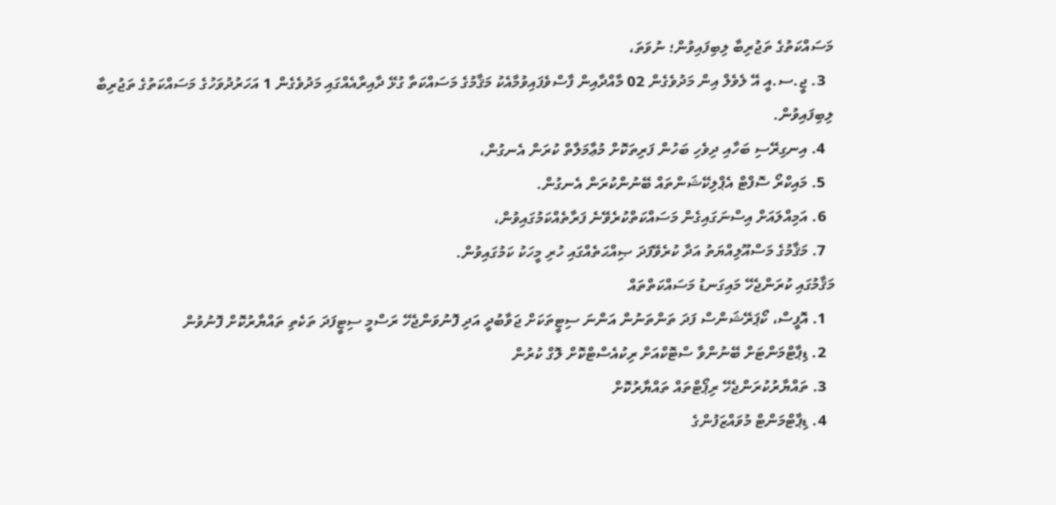މަސައްކަތުގެ ތަޖުރިބާ ލިބިފައިވުން؛ ނުވަތަ،
  3. ޖީ.ސ.އީ އޭ ލެވެލް އިން މަދުވެގެން 02 މާއްދާއިން ފާސްވެފައިވުމާއެކު މަޤާމުގެ މަސައްކަތާ ގުޅޭ ދާއިރާއެއްގައި މަދުވެގެން 1 އަހަރުދުވަހުގެ މަސައްކަތުގެ ތަޖުރިބާ ލިބިފައިވުން.
  4. އިނގިރޭސި ބަހާއި ދިވެހި ބަހުން ފަރިތަކޮށް މުޢާމަލާތް ކުރަން އެނގުން،
  5. މައިކްރޯ ސޮފްޓް އެޕްލިކޭޝަންތައް ބޭނުންކުރަން އެނގުން.
  6. އަމިއްލައަށް އިސްނަގައިގެން މަސައްކަތްކުރެވޭނެ ފަރާތެއްކަމުގައިވުން،
  7. މަޤާމުގެ މަސްއޫލިއްޔަތު އަދާ ކުރެވޭފަދަ ޞިއްޙަތެއްގައި ހުރި މީހަކު ކަމުގައިވުން.
މަޤާމުގައި ކުރަންޖެހޭ މައިގަނޑު މަސައްކަތްތައް
  1. އޮފީސް، ކޯޕަރޭޝަންސް ފަދަ ތަންތަނުން އަންނަ ސިޓީތަކަށް ޖަވާބުދީ އަދި ފޮނުވަންޖެހޭ ރަސްމީ ސިޓީފަދަ ތަކެތި ތައްޔާރުކޮށް ފޮނުވުން
  2. ޑިޕާޓްމަންޓަށް ބޭނުންވާ ސްޓޮކްއަށް ރިކުއެސްޓްކޮށް ލޮގް ކުރުން
  3. ތައްޔާރުކުރަންޖެހޭ ރިޕޯޓްތައް ތައްޔާރުކޮށް
  4. ޑިޕާޓްމަންޓް މުވައްޒަފުންގެ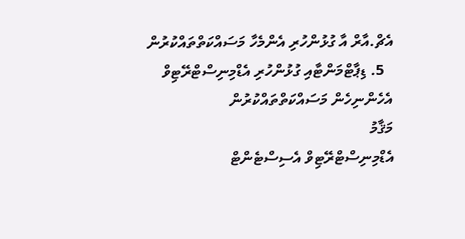އެޗް.އާރް އާ ގުޅުންހުރި އެންމެހާ މަސައްކަތްތައްކުރުން
  5. ޑިޕާޓްމަންޓާއި ގުޅުންހުރި އެޑްމިނިސްޓްރޭޓިވް އެހެންނިހެން މަސައްކަތްތައްކުރުން
މަޤާމު
އެޑްމިނިސްޓްރޭޓިވް އެސިސްޓެންޓް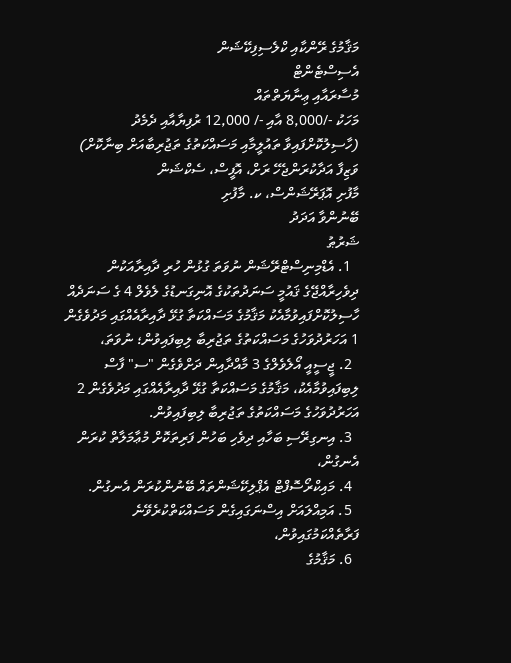މަޤާމުގެ ރޭންކާއި ކްލެސިފިކޭޝަން
އެސިސްޓެންޓް
މުސާރައާއި ޢިނާޔަތްތައް
މަހަކު -/8,000 އާއި -/ 12,000 ރުފިޔާއާއި ދެމެދު (ހާސިލުކޮށްފައިވާ ތައުލީމާއި މަސައްކަތުގެ ތަޖުރިބާއަށް ބިނާކޮށް)
ވަޒިފާ އަދާކުރަންޖެހޭ ރަށް، އޮފީސް، ސެކްޝަން
މާފުށި އޮޕަރޭޝަންސް، ކ. މާފުށި
ބޭނުންވާ އަދަދު
ޝަރުޠު
  1. އެޑްމިނިސްޓްރޭޝަން ނުވަތަ ގުޅުން ހުރި ދާއިރާއަކުން ދިވެހިރާއްޖޭގެ ޤައުމީ ސަނަދުތަކުގެ އޮނިގަނޑުގެ ލެވެލް 4 ގެ ސަނަދެއް ހާސިލުކޮށްފައިވުމާއެކު މަޤާމުގެ މަސައްކަތާ ގުޅޭ ދާއިރާއެއްގައި މަދުވެގެން 1 އަހަރުދުވަހުގެ މަސައްކަތުގެ ތަޖުރިބާ ލިބިފައިވުން؛ ނުވަތަ،
  2. ޖީސީއީ އޯލެވެލްގެ 3 މާއްދާއިން ދަށްވެގެން "ސ" ފާސް ލިބިފައިވުމާއެކު، މަޤާމުގެ މަސައްކަތާ ގުޅޭ ދާއިރާއެއްގައި މަދުވެގެން 2 އަހަރުދުވަހުގެ މަސައްކަތުގެ ތަޖުރިބާ ލިބިފައިވުން.
  3. އިނގިރޭސި ބަހާއި ދިވެހި ބަހުން ފަރިތަކޮށް މުޢާމަލާތް ކުރަން އެނގުން،
  4. މައިކްރޯސޮފްޓް އެޕްލިކޭޝަންތައް ބޭނުންކުރަން އެނގުން.
  5. އަމިއްލައަށް އިސްނަގައިގެން މަސައްކަތްކުރެވޭނެ ފަރާތެއްކަމުގައިވުން،
  6. މަޤާމުގެ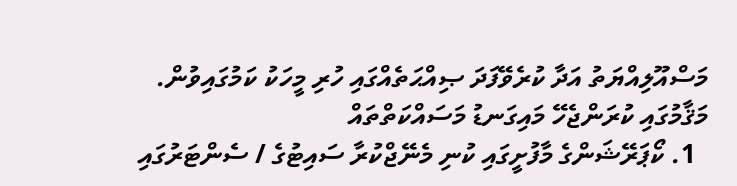މަސްއޫލިއްޔަތު އަދާ ކުރެވޭފަދަ ޞިއްޙަތެއްގައި ހުރި މީހަކު ކަމުގައިވުން.
މަޤާމުގައި ކުރަންޖެހޭ މައިގަނޑު މަސައްކަތްތައް
  1. ކޯޕަރޭޝަންގެ މާފުށީގައި ކުނި މެނޭޖްކުރާ ސައިޓުގެ / ސެންޓަރުގައި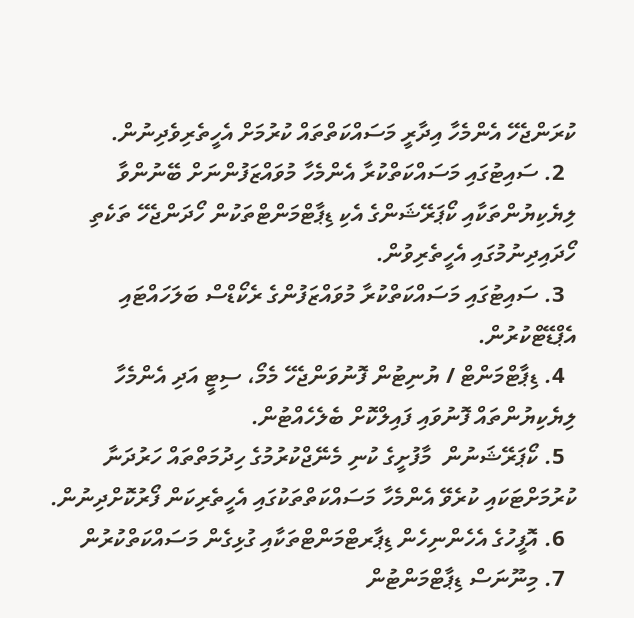ކުރަންޖެހޭ އެންމެހާ އިދާރީ މަސައްކަތްތައް ކުރުމަށް އެހީތެރިވެދިނުން.
  2. ސައިޓުގައި މަސައްކަތްކުރާ އެންމެހާ މުވައްޒަފުންނަށް ބޭނުންވާ ލިޔެކިޔުންތަކާއި ކޯޕަރޭޝަންގެ އެކި ޑިޕާޓްމަންޓްތަކުން ހޯދަންޖެހޭ ތަކެތި ހޯދައިދިނުމުގައި އެހީތެރިވުން.
  3. ސައިޓުގައި މަސައްކަތްކުރާ މުވައްޒަފުންގެ ރެކޯޑްސް ބަލަހައްޓައި އެޕްޑޭޓްކުރުން.
  4. ޑިޕާޓްމަންޓް / ޔުނިޓުން ފޮނުވަންޖެހޭ މެމޯ، ސިޓީ އަދި އެންމެހާ ލިޔެކިޔުންތައް ފޮނުވައި ފައިލްކޮށް ބެލެހެއްޓުން.
  5. ކޯޕަރޭޝަނުން  މާފުށީގެ ކުނި މެނޭޖްކުރުމުގެ ހިދުމަތްތައް ހަރުދަނާ ކުރުމަށްޓަކައި ކުރެވޭ އެންމެހާ މަސައްކަތްތަކުގައި އެހީތެރިކަން ފޯރުކޮށްދިނުން.
  6. އޮފީހުގެ އެހެންނިހެން ޑިޕާރޓްމަންޓްތަކާއި ގުޅިގެން މަސައްކަތްކުރުން
  7. މިނޫނަސް ޑިޕާޓްމަންޓުން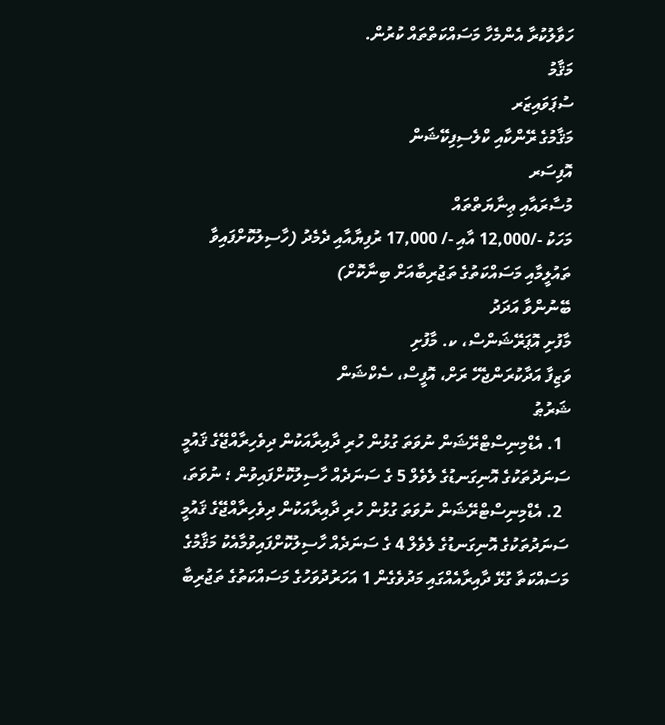ހަވާލުކުރާ އެންމެހާ މަސައްކަތްތައް ކުރުން.
މަޤާމު
ސުޕަވައިޒަރ
މަޤާމުގެ ރޭންކާއި ކްލެސިފިކޭޝަން
އޮފިސަރ
މުސާރައާއި ޢިނާޔަތްތައް
މަހަކު -/12,000 އާއި -/ 17,000 ރުފިޔާއާއި ދެމެދު (ހާސިލުކޮށްފައިވާ ތައުލީމާއި މަސައްކަތުގެ ތަޖުރިބާއަށް ބިނާކޮށް)
ބޭނުންވާ އަދަދު
މާފުށި އޮޕަރޭޝަންސް، ކ. މާފުށި
ވަޒިފާ އަދާކުރަންޖެހޭ ރަށް، އޮފީސް، ސެކްޝަން
ޝަރުޠު
  1. އެޑްމިނިސްޓްރޭޝަން ނުވަތަ ގުޅުން ހުރި ދާއިރާއަކުން ދިވެހިރާއްޖޭގެ ޤައުމީ ސަނަދުތަކުގެ އޮނިގަނޑުގެ ލެވެލް 5 ގެ ސަނަދެއް ހާސިލުކޮށްފައިވުން ؛ ނުވަތަ،
  2. އެޑްމިނިސްޓްރޭޝަން ނުވަތަ ގުޅުން ހުރި ދާއިރާއަކުން ދިވެހިރާއްޖޭގެ ޤައުމީ ސަނަދުތަކުގެ އޮނިގަނޑުގެ ލެވެލް 4 ގެ ސަނަދެއް ހާސިލުކޮށްފައިވުމާއެކު މަޤާމުގެ މަސައްކަތާ ގުޅޭ ދާއިރާއެއްގައި މަދުވެގެން 1 އަހަރުދުވަހުގެ މަސައްކަތުގެ ތަޖުރިބާ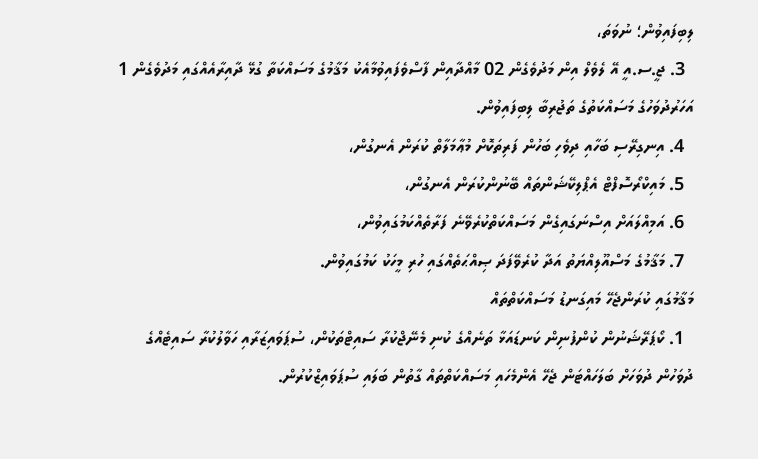ލިބިފައިވުން؛ ނުވަތަ،
  3. ޖީ.ސ.އީ އޭ ލެވެލް އިން މަދުވެގެން 02 މާއްދާއިން ފާސްވެފައިވުމާއެކު މަޤާމުގެ މަސައްކަތާ ގުޅޭ ދާއިރާއެއްގައި މަދުވެގެން 1 އަހަރުދުވަހުގެ މަސައްކަތުގެ ތަޖުރިބާ ލިބިފައިވުން.
  4. އިނގިރޭސި ބަހާއި ދިވެހި ބަހުން ފަރިތަކޮށް މުޢާމަލާތް ކުރަން އެނގުން،
  5. މައިކްރޯސޮފްޓް އެޕްލިކޭޝަންތައް ބޭނުންކުރަން އެނގުން،
  6. އަމިއްލައަށް އިސްނަގައިގެން މަސައްކަތްކުރެވޭނެ ފަރާތެއްކަމުގައިވުން،
  7. މަޤާމުގެ މަސްއޫލިއްޔަތު އަދާ ކުރެވޭފަދަ ޞިއްޙަތެއްގައި ހުރި މީހަކު ކަމުގައިވުން.
މަޤާމުގައި ކުރަންޖެހޭ މައިގަނޑު މަސައްކަތްތައް
  1. ކޯޕަރޭޝަނުން ކުންފުނިން ކަނޑައަޅާ ތަނެއްގެ ކުނި މެނޭޖްކުރާ ސައިޓްތަކުން، ސުޕަވައިޒަރާއި ހަވާލުކުރާ ސައިޓެއްގެ ދުވަހުން ދުވަހަށް ބަލަހައްޓަން ޖެހޭ އެންމެހައި މަސައްކަތްތައް ގާތުން ބަލައި ސުޕަވައިޒްކުރުން.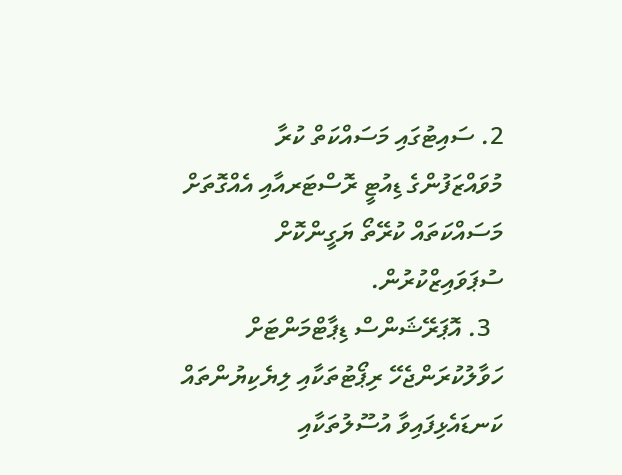2. ސައިޓުގައި މަސައްކަތް ކުރާ މުވައްޒަފުންގެ ޑިއުޓީ ރޮސްޓަރއާއި އެއްގޮތަށް މަސައްކަތައް ކުރޭތޯ ޔަގީންކޮށް ސުޕަވައިޒްކުރުން.
  3. އޮޕަރޭޝަންސް ޑިޕާޓްމަންޓަށް ހަވާލުކުރަންޖެހޭ ރިޕޯޓުތަކާއި ލިޔެކިޔުންތައް ކަނޑައެޅިފައިވާ އުސޫލުތަކާއި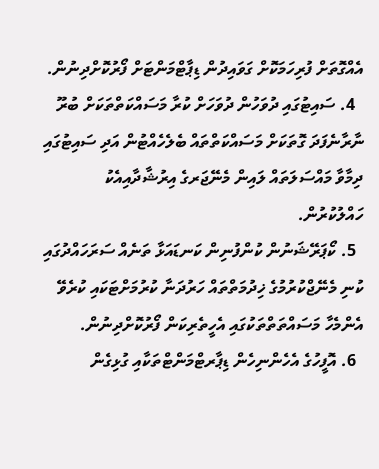އެއްގޮތަށް ފުރިހަމަކޮށް ގަވައިދުން ޑިޕާޓްމަންޓަށް ފޯރުކޮށްދިނުން.
  4. ސައިޓުގައި ދުވަހުން ދުވަހަށް ކުރާ މަސައްކަތްތަކަށް ބުރޫ ނާރާނެފަދަ ގޮތަކަށް މަސައްކަތްތައް ބެލެހެއްޓުން އަދި ސައިޓުގައި ދިމާވާ މައްސަލަތައް ލައިން މެނޭޖަރގެ އިރުޝާދާއިއެކު ހައްލުކުރުން.
  5. ކޯޕަރޭޝަނުން ކުންފުނިން ކަނޑައަޅާ ތަނެއް ސަރަހައްދުގައި ކުނި މެނޭޖްކުރުމުގެ ޚިދުމަތްތައް ހަރުދަނާ ކުރުމަށްޓަކައި ކުރެވޭ އެންމެހާ މަސައްތަތްތަކުގައި އެހީތެރިކަން ފޯރުކޮށްދިނުން.
  6. އޮފީހުގެ އެހެންނިހެން ޑިޕާރޓްމަންޓްތަކާއި ގުޅިގެން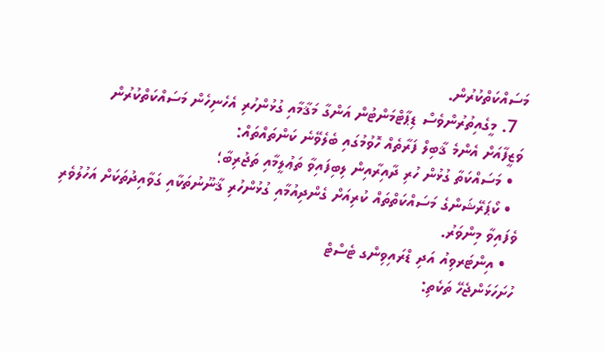މަސައްކަތްކުރުން.
  7. މީގެއިތުރުންވެސް ޑިޕާޓްމަންޓުން އަންގާ މަޤާމާއި ގުޅުންހުރި އެހެނިހެން މަސައްކަތްކުރުން
ވަޒީފާއަށް އެންމެ ޤާބިލް ފަރާތެއް ހޮވުމުގައި ބެލެވޭނެ ކަންތައްތައް:
  • މަސައްކަތާ ގުޅުން ހުރި ދާއިރާއިން ލިބިފައިވާ ތަޢުލީމާއި ތަޖުރިބާ؛
  • ކޯޕަރޭޝަންގެ މަސައްކަތްތައް ކުރިއަށް ގެންދިއުމާއި ގުޅުންހުރި ޤާނޫނުތަކާއި ގަވާއިދުތަކަށް އަހުލުވެރި ވެފައިވާ މިންވަރު.
  • އިންޓަރވިއު އަދި ޑްރައިވިންގ ޓެސްޓް
ހުށަހަޅަންޖެހޭ ތަކެތި: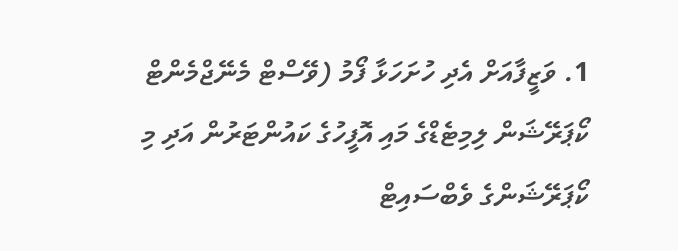1. ވަޒީފާއަށް އެދި ހުށަހަޅާ ފޯމު (ވޭސްޓް މެނޭޖްމެންޓް ކޯޕަރޭޝަން ލިމިޓެޑްގެ މައި އޮފީހުގެ ކައުންޓަރުން އަދި މި ކޯޕަރޭޝަންގެ ވެބްސައިޓް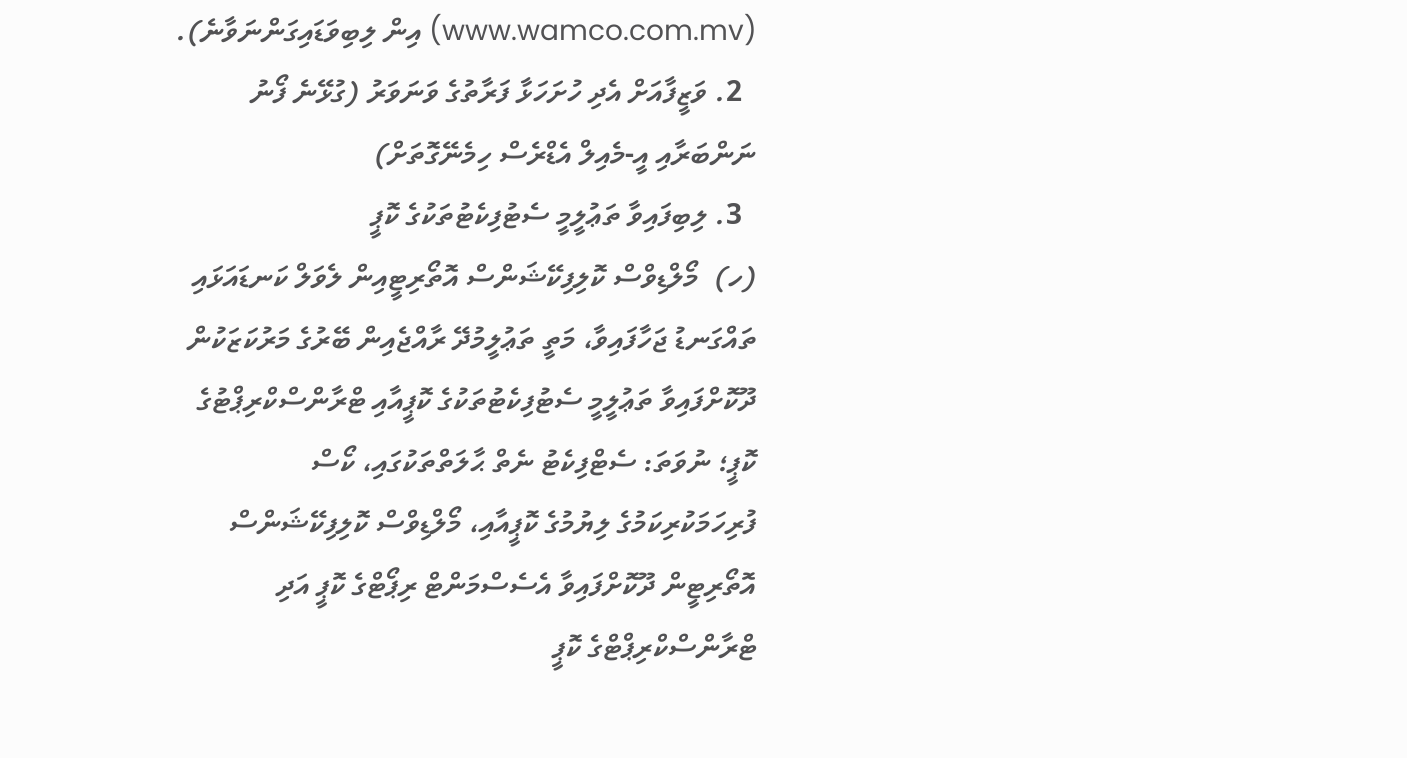(www.wamco.com.mv) އިން ލިބިވަޑައިގަންނަވާނެ).
  2. ވަޒީފާއަށް އެދި ހުށަހަޅާ ފަރާތުގެ ވަނަވަރު (ގުޅޭނެ ފޯނު ނަންބަރާއި އީ-މެއިލް އެޑްރެސް ހިމެނޭގޮތަށް)
  3. ލިބިފައިވާ ތަޢުލީމީ ސެޓުފިކެޓުތަކުގެ ކޮޕީ
(ހ)  މޯލްޑިވްސް ކޮލިފިކޭޝަންސް އޮތޯރިޓީއިން ލެވަލް ކަނޑައަޅައި ތައްގަނޑު ޖަހާފައިވާ، މަތީ ތަޢުލީމުދޭ ރާއްޖެއިން ބޭރުގެ މަރުކަޒަކުން ދޫކޮށްފައިވާ ތަޢުލީމީ ސެޓުފިކެޓުތަކުގެ ކޮޕީއާއި ޓްރާންސްކްރިޕްޓުގެ ކޮޕީ؛ ނުވަތަ: ސެޓްފިކެޓު ނެތް ޙާލަތްތަކުގައި، ކޯސް ފުރިހަމަކުރިކަމުގެ ލިޔުމުގެ ކޮޕީއާއި، މޯލްޑިވްސް ކޮލިފިކޭޝަންސް އޮތޯރިޓީން ދޫކޮށްފައިވާ އެސެސްމަންޓް ރިޕޯޓްގެ ކޮޕީ އަދި ޓްރާންސްކްރިޕްޓްގެ ކޮޕީ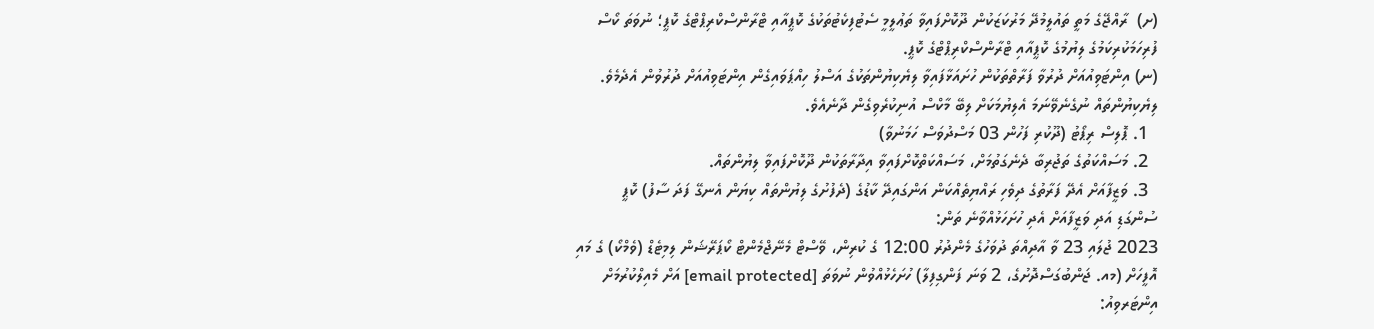(ށ)  ރާއްޖޭގެ މަތީ ތައުލީމުދޭ މަރުކަޒަކުން ދޫކޮށްފައިވާ ތަޢުލީމީ ސެޓުފިކެޓުތަކުގެ ކޮޕީއާއި ޓްރާންސްކްރިޕްޓްގެ ކޮޕީ؛ ނުވަތަ ކޯސް ފުރިހަމަކުރިކަމުގެ ލިޔުމުގެ ކޮޕީއާއި ޓްރާންސްކްރިޕްޓްގެ ކޮޕީ.
(ނ) އިންޓަވިއުއަށް ދުރުވާ ފަރާތްތަކުން ހުށައަޅާފައިވާ ލިޔެކިޔުންތަކުގެ އަސްލު ހިއްޕަވައިގެން އިންޓަވިއުއަށް ދުރުވުން އެދެމެވެ. ލިޔެކިޔުންތައް ނުގެނެވޭނަމަ އެލިޔުމަކަށް ލިބޭ މާކްސް އުނިކުރެވިގެން ދާނެއެވެ.
  1. ޕޮލިސް ރިޕޯޓު (ދޫކުރި ފަހުން 03 މަސްދުވަސް ހަމަނުވާ)
  2. މަސައްކަތުގެ ތަޖުރިބާ ދެނެގަތުމަށް، މަސައްކަތްކޮށްފައިވާ އިދާރާތަކުން ދޫކޮށްފައިވާ ލިޔުންތައް.
  3. ވަޒީފާއަށް އެދޭ ފަރާތުގެ ދިވެހި ރައްޔިތެއްކަން އަންގައިދޭ ކާޑުގެ (ދެފުށުގެ ލިޔުންތައް ކިޔަން އެނގޭ ފަދަ ސާފު) ކޮޕީ
ސުންގަޑި އަދި ވަޒީފާއަށް އެދި ހުށަހަޅުއްވާނެ ތަން:
2023 ޖުލައި 23 ވާ އާދިއްތަ ދުވަހުގެ މެންދުރު 12:00 ގެ ކުރިން، ވޭސްޓް މެނޭޖްމެންޓް ކޯޕަރޭޝަން ލިމިޓެޑް (ވެމްކޯ) ގެ މައި އޮފީހަށް (މއ. ޖަންބުގަސްދޮށުގެ، 2 ވަނަ ފަންގިފިލާ) ހުށަހެޅުއްވުން ނުވަތަ [email protected] އަށް މެއިލްކުރުމަށް
އިންޓަރވިއު: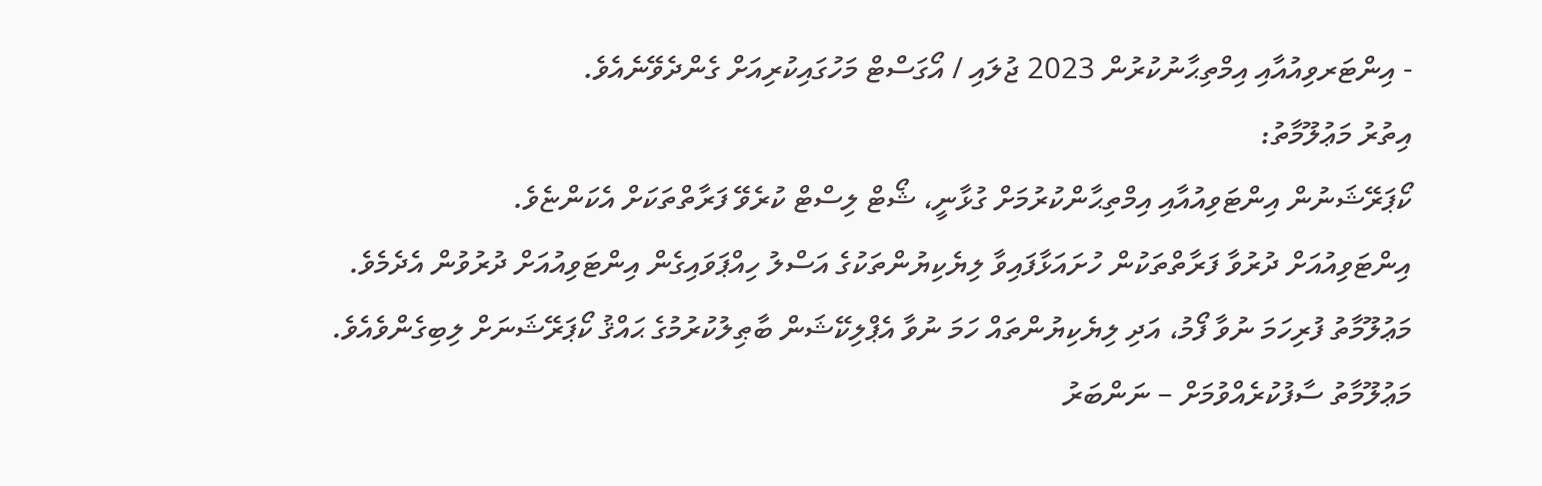- އިންޓަރވިއުއާއި އިމްތިޙާނުކުރުން 2023 ޖުލައި / އޯގަސްޓް މަހުގައިކުރިއަށް ގެންދެވޭނެއެވެ.
އިތުރު މަޢުލޫމާތު:
ކޯޕަރޭޝަނުން އިންޓަވިއުއާއި އިމްތިޙާންކުރުމަށް ގުޅާނީ، ޝޯޓް ލިސްޓް ކުރެވޭ ފަރާތްތަކަށް އެކަންޏެވެ.
އިންޓަވިއުއަށް ދުރުވާ ފަރާތްތަކުން ހުށައަޅާފައިވާ ލިޔެކިޔުންތަކުގެ އަސްލު ހިއްޕަވައިގެން އިންޓަވިއުއަށް ދުރުވުން އެދެމެވެ.
މަޢުލޫމާތު ފުރިހަމަ ނުވާ ފޯމު، އަދި ލިޔެކިޔުންތައް ހަމަ ނުވާ އެޕްލިކޭޝަން ބާޠިލުކުރުމުގެ ޙައްޤު ކޯޕަރޭޝަނަށް ލިބިގެންވެއެވެ.
މަޢުލޫމާތު ސާފުކުރެއްވުމަށް – ނަންބަރު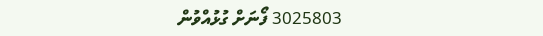3025803 ފޯނަށް ގުޅުއްވުން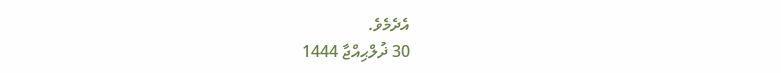އެދެމެވެ.
30 ޛުލްޙިއްޖާ 1444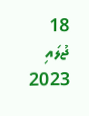18 ޖުލައި 2023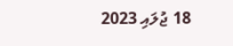18 ޖުލައި 2023